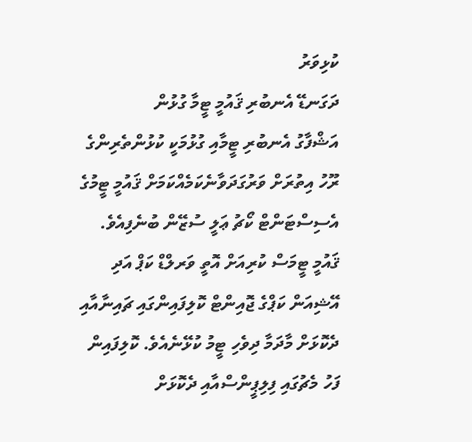ކުޅިވަރު
ދަގަނޑޭ އެނބުރި ޤައުމީ ޓީމާ ގުޅުން
އަޝްފާގު އެނބުރި ޓީމާއި ގުޅުމަކީ ކުޅުންތެރިންގެ ރޫހު އިތުރަށް ވަރުގަދަވާނެކަމެއްކަމަށް ޤައުމީ ޓީމުގެ އެސިސްޓަންޓް ކޯޗު ޢަލީ ސުޒޭން ބުނެފިއެވެ.
ޤައުމީ ޓީމަސް ކުރިއަށް އޮތީ ވަރލްޑް ކަޕް އަދި އޭޝިއަން ކަޕްގެ ޖޮއިންޓް ކޮލިފައިންގައި ޗައިނާއާއި ދެކޮޅަށް މާދަމާ ދިވެހި ޓީމު ކުޅޭނެއެވެ. ކޮލިފައިން ފަހު މެޗުގައި ފިލިޕީންސްއާއި ދެކޮޅަށް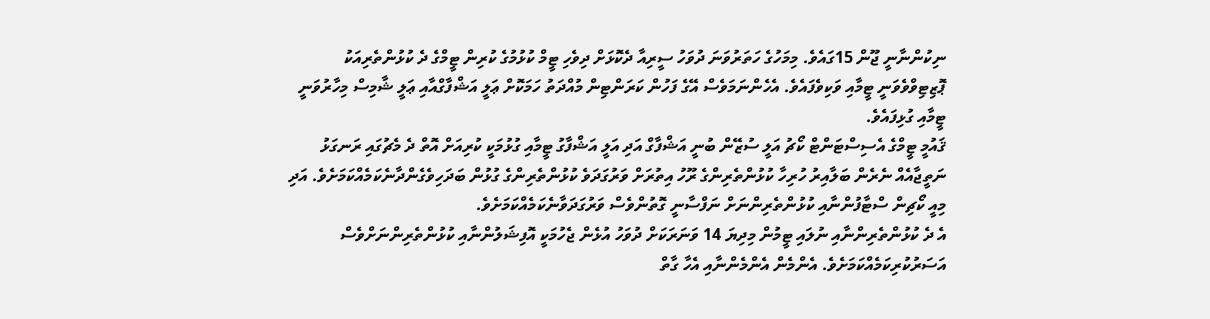ނިކުންނާނީ ޖޫން 15ގައެވެ. މިމަހުގެ ހަތަރުވަނަ ދުވަހު ސީރިއާ ދެކޮޅަށް ދިވެހި ޓީމް ކުޅުމުގެ ކުރިން ޓީމްގެ ދެ ކުޅުންތެރިއަކު ޕޮޒިޓިވްވެވަނީ ޓީމާއި ވަކިވެފައެވެ. އެހެންނަމަވެސް އޭގެ ފަހުން ކަރަންޓިން މުއްދަތު ހަމަކޮށް ޢަލީ އަޝްފާގްއާއި ޢަލީ ޝާމިސް މިހާރުވަނީ ޓީމާއި ގުޅިފައެވެ.
ޤައުމީ ޓީމްގެ އެސިސްޓަންޓް ކޯޗު އަލީ ސުޒޭން ބުނީ އަޝްފާގް އަދި އަލީ އަޝްފާގު ޓީމާއި ގުޅުމަކީ ކުރިއަށް އޮތް ދެ މެޗުގައި ރަނގަޅު ނަތީޖާއެއް ނެރެން ބަލާއިރު ހުރިހާ ކުޅުންތެރިންގެ ރޫހު އިތުރަށް ވަރުގަދަވެ ކުޅުންތެރިންގެ ގުޅުން ބަދަހިވެގެންދާނެކަމެއްކަމަށެވެ. އަދި މިއީ ކޯޗިން ސްޓާފުންނާއި ކުޅުންތެރިންނަށް ނަފްސާނީ ގޮތުންވެސް ވަރުގަދަވާނެކަމެއްކަމަށެވެ.
އެ ދެ ކުޅުންތެރިންނާއި ނުލައި ޓީމުން މިދިޔަ 14 ވަނަރަކަށް ދުވަހު އުޅެން ޖެހުމަކީ އޮފިޝަލުންނާއި ކުޅުންތެރިންނަށްވެސް އަސަރުކުރިކަމެއްކަމަށެވެ. އެންމެން އެންމެންނާއި އެހާ ގާތް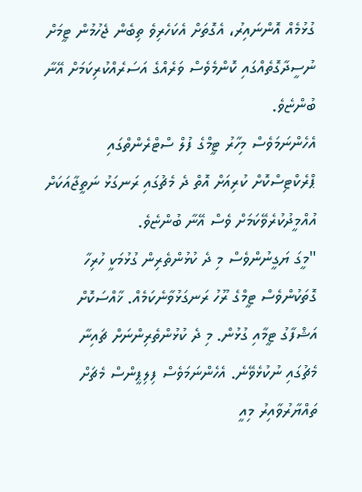ގުޅުމެއް އޮންނައިރު، އެގޮތަށް އެކަހެރިވެ ތިބެން ޖެހުމުން ޓީމަށް ނުސީދާގޮތެއްގައި ކޮންމެވެސް ވަރެއްގެ އަސަރެއްކުރިކަމަށް އޭނާ ބުންޏެވެ.
އެހެންނަމަވެސް މިހާރު ޓީމްގެ ފުލް ސްޓްރެންތްގައި ޕްރެކްޓިސްކޮށް ކުރިއަށް އޮތް ދެ މެޗުގައި ރަނގަޅު ނަތީޖާއަކަށް އުއްމީދުކުރެވޭކަމަށް ވެސް އޭނާ ބުންޏެވެ.
"މީގަ ޔަގީނުންވެސް މި ދެ ކުޅުންތެރިން ގުޅުމަކީ ހުރިހާ ގޮތަކުންވެސް ޓީމްގެ ރޫހު ރަނގަޅުވާނެކަމެއް. ޚާއްސަކޮށް އަޝްފާގު ޓީމާއި ގުޅުން. މި ދެ ކުޅުންތެރިންނަށް ޗައިނާ މެޗުގައި ނުކުޅެވޭނެ. އެހެންނަމަވެސް ފިލިޕީންސް މެޗަށް ތައްޔާރުވާއިރު މިއީ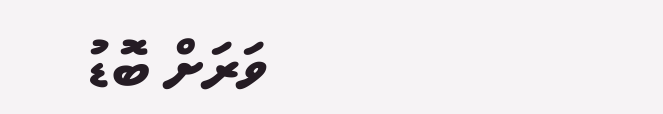ވަރަށް ބޮޑު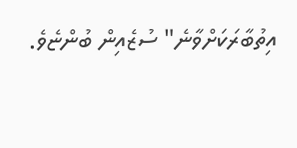އިތުބާރަކަށްވާނެ" ސުޒެއިން ބުންޏެވެ.